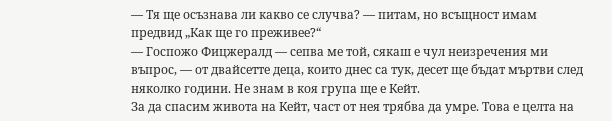— Тя ще осъзнава ли какво се случва? — питам, но всъщност имам предвид „Как ще го преживее?“
— Госпожо Фицжералд — сепва ме той, сякаш е чул неизречения ми въпрос, — от двайсетте деца, които днес са тук, десет ще бъдат мъртви след няколко години. Не знам в коя група ще е Кейт.
За да спасим живота на Кейт, част от нея трябва да умре. Това е целта на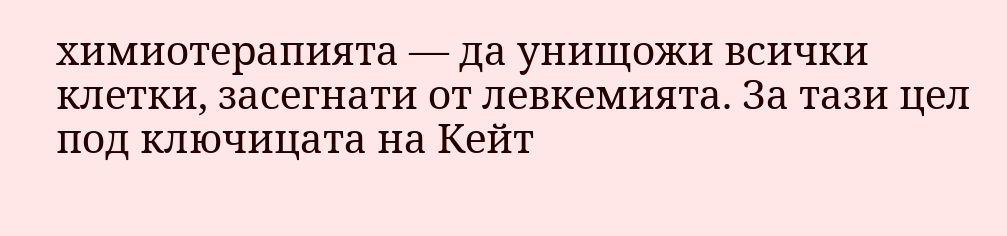химиотерапията — да унищожи всички клетки, засегнати от левкемията. За тази цел под ключицата на Кейт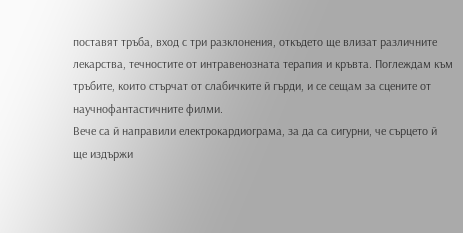поставят тръба, вход с три разклонения, откъдето ще влизат различните лекарства, течностите от интравенозната терапия и кръвта. Поглеждам към тръбите, които стърчат от слабичките й гърди, и се сещам за сцените от научнофантастичните филми.
Вече са й направили електрокардиограма, за да са сигурни, че сърцето й ще издържи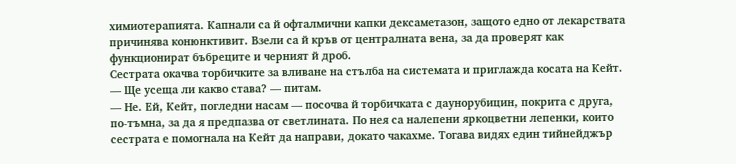химиотерапията. Капнали са й офталмични капки дексаметазон, защото едно от лекарствата причинява конюнктивит. Взели са й кръв от централната вена, за да проверят как функционират бъбреците и черният й дроб.
Сестрата окачва торбичките за вливане на стълба на системата и приглажда косата на Кейт.
— Ще усеща ли какво става? — питам.
— Не. Ей, Кейт, погледни насам — посочва й торбичката с даунорубицин, покрита с друга, по-тъмна, за да я предпазва от светлината. По нея са налепени яркоцветни лепенки, които сестрата е помогнала на Кейт да направи, докато чакахме. Тогава видях един тийнейджър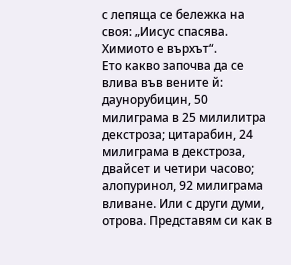с лепяща се бележка на своя: „Иисус спасява. Химиото е върхът“.
Ето какво започва да се влива във вените й: даунорубицин, 50 милиграма в 25 милилитра декстроза; цитарабин, 24 милиграма в декстроза, двайсет и четири часово; алопуринол, 92 милиграма вливане. Или с други думи, отрова. Представям си как в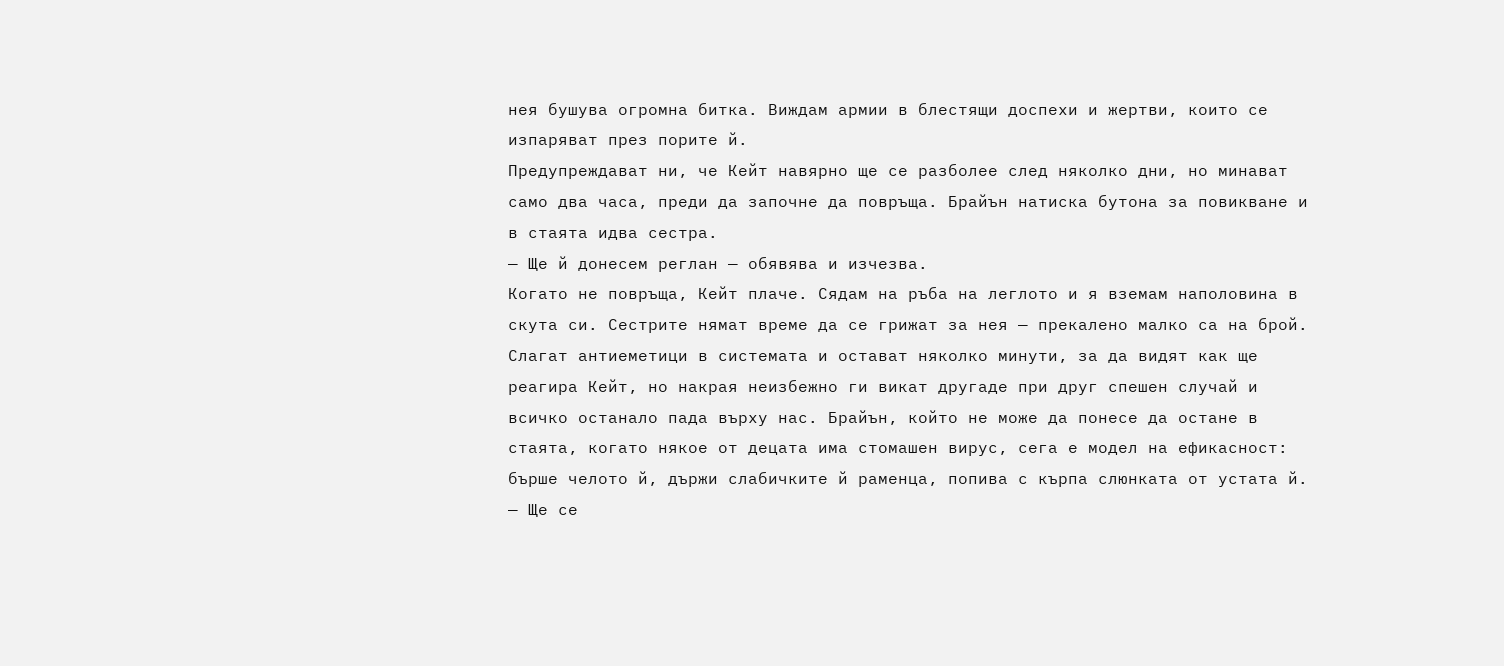нея бушува огромна битка. Виждам армии в блестящи доспехи и жертви, които се изпаряват през порите й.
Предупреждават ни, че Кейт навярно ще се разболее след няколко дни, но минават само два часа, преди да започне да повръща. Брайън натиска бутона за повикване и в стаята идва сестра.
— Ще й донесем реглан — обявява и изчезва.
Когато не повръща, Кейт плаче. Сядам на ръба на леглото и я вземам наполовина в скута си. Сестрите нямат време да се грижат за нея — прекалено малко са на брой. Слагат антиеметици в системата и остават няколко минути, за да видят как ще реагира Кейт, но накрая неизбежно ги викат другаде при друг спешен случай и всичко останало пада върху нас. Брайън, който не може да понесе да остане в стаята, когато някое от децата има стомашен вирус, сега е модел на ефикасност: бърше челото й, държи слабичките й раменца, попива с кърпа слюнката от устата й.
— Ще се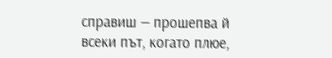справиш — прошепва й всеки път, когато плюе,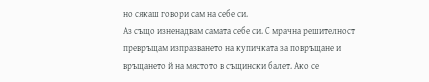но сякаш говори сам на себе си.
Аз също изненадвам самата себе си. С мрачна решителност превръщам изпразването на купичката за повръщане и връщането й на мястото в същински балет. Ако се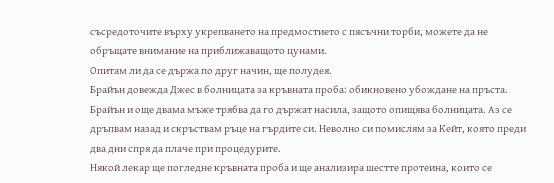съсредоточите върху укрепването на предмостието с пясъчни торби, можете да не обръщате внимание на приближаващото цунами.
Опитам ли да се държа по друг начин, ще полудея.
Брайън довежда Джес в болницата за кръвната проба: обикновено убождане на пръста. Брайън и още двама мъже трябва да го държат насила, защото опищява болницата. Аз се дръпвам назад и скръствам ръце на гърдите си. Неволно си помислям за Кейт, която преди два дни спря да плаче при процедурите.
Някой лекар ще погледне кръвната проба и ще анализира шестте протеина, които се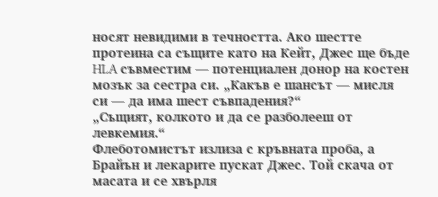носят невидими в течността. Ако шестте протеина са същите като на Кейт, Джес ще бъде HLA съвместим — потенциален донор на костен мозък за сестра си. „Какъв е шансът — мисля си — да има шест съвпадения?“
„Същият, колкото и да се разболееш от левкемия.“
Флеботомистът излиза с кръвната проба, а Брайън и лекарите пускат Джес. Той скача от масата и се хвърля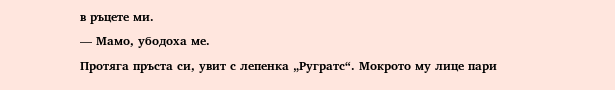в ръцете ми.
— Мамо, убодоха ме.
Протяга пръста си, увит с лепенка „Ругратс“. Мокрото му лице пари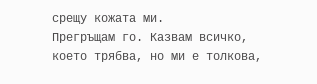срещу кожата ми.
Прегръщам го. Казвам всичко, което трябва, но ми е толкова,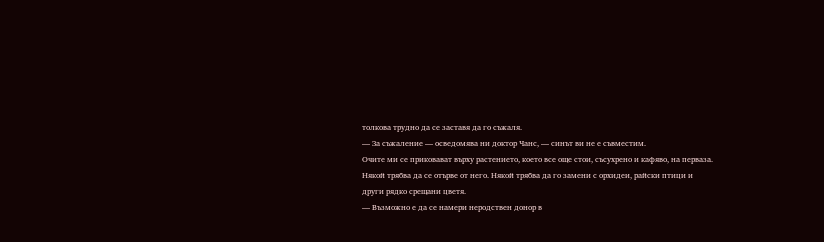толкова трудно да се заставя да го съжаля.
— За съжаление — осведомява ни доктор Чанс, — синът ви не е съвместим.
Очите ми се приковават върху растението, което все още стои, съсухрено и кафяво, на перваза. Някой трябва да се отърве от него. Някой трябва да го замени с орхидеи, райски птици и други рядко срещани цветя.
— Възможно е да се намери неродствен донор в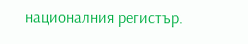националния регистър.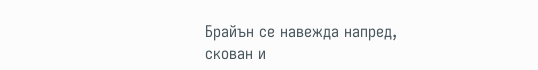Брайън се навежда напред, скован и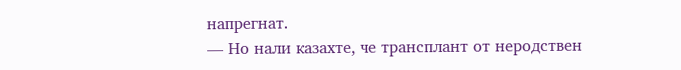напрегнат.
— Но нали казахте, че трансплант от неродствен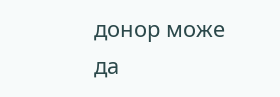донор може да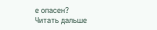е опасен?
Читать дальше